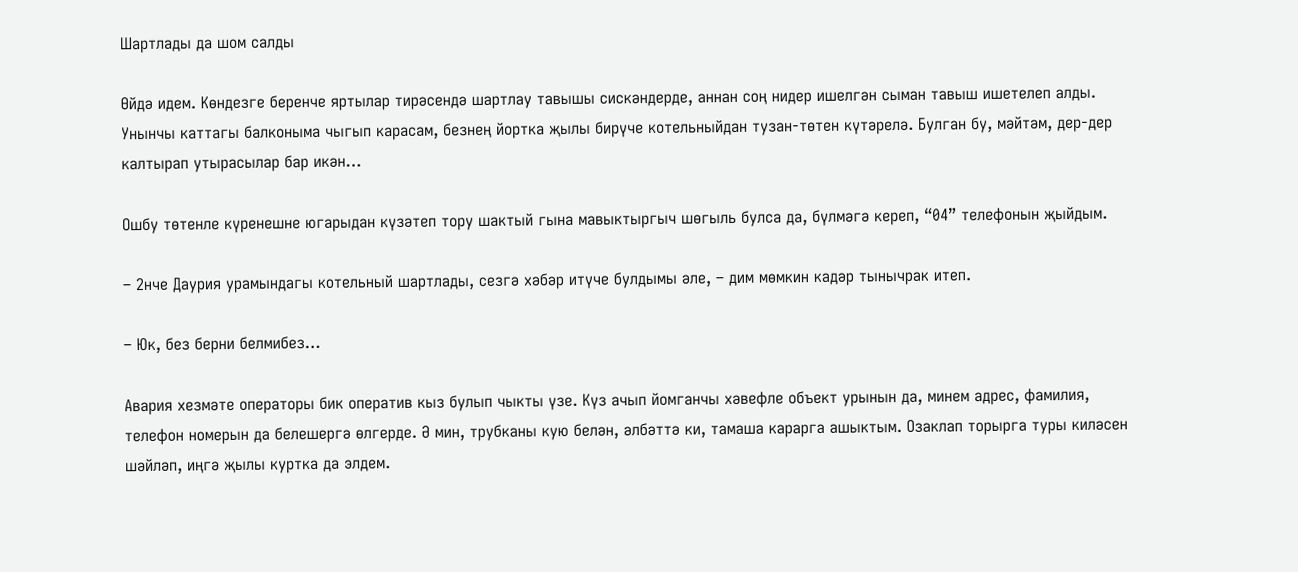Шартлады да шом салды

Өйдә идем. Көндезге беренче яртылар тирәсендә шартлау тавышы сискәндерде, аннан соң нидер ишелгән сыман тавыш ишетелеп алды. Унынчы каттагы балконыма чыгып карасам, безнең йортка җылы бирүче котельныйдан тузан-төтен күтәрелә. Булган бу, мәйтәм, дер-дер калтырап утырасылар бар икән…

Ошбу төтенле күренешне югарыдан күзәтеп тору шактый гына мавыктыргыч шөгыль булса да, бүлмәгә кереп, “04” телефонын җыйдым.

– 2нче Даурия урамындагы котельный шартлады, сезгә хәбәр итүче булдымы әле, – дим мөмкин кадәр тынычрак итеп.

– Юк, без берни белмибез…

Авария хезмәте операторы бик оператив кыз булып чыкты үзе. Күз ачып йомганчы хәвефле объект урынын да, минем адрес, фамилия, телефон номерын да белешергә өлгерде. Ә мин, трубканы кую белән, әлбәттә ки, тамаша карарга ашыктым. Озаклап торырга туры киләсен шәйләп, иңгә җылы куртка да элдем.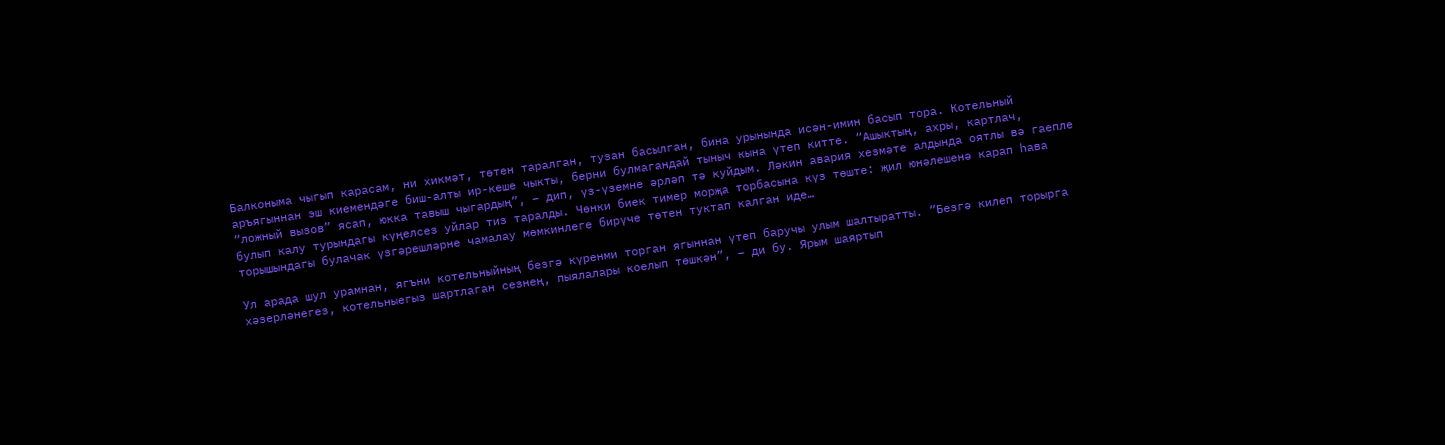Балконыма чыгып карасам, ни хикмәт, төтен таралган, тузан басылган, бина урынында исән-имин басып тора. Котельный аръягыннан эш киемендәге биш-алты ир-кеше чыкты, берни булмагандай тыныч кына үтеп китте. “Ашыктың, ахры, картлач, “ложный вызов” ясап, юкка тавыш чыгардың”, – дип, үз-үземне әрләп тә куйдым. Ләкин авария хезмәте алдында оятлы вә гаепле булып калу турындагы күңелсез уйлар тиз таралды. Чөнки биек тимер морҗа торбасына күз төште: җил юнәлешенә карап һава торышындагы булачак үзгәрешләрне чамалау мөмкинлеге бирүче төтен туктап калган иде…

Ул арада шул урамнан, ягъни котельныйның безгә күренми торган ягыннан үтеп баручы улым шалтыратты. “Безгә килеп торырга хәзерләнегез, котельныегыз шартлаган сезнең, пыялалары коелып төшкән”, – ди бу. Ярым шаяртып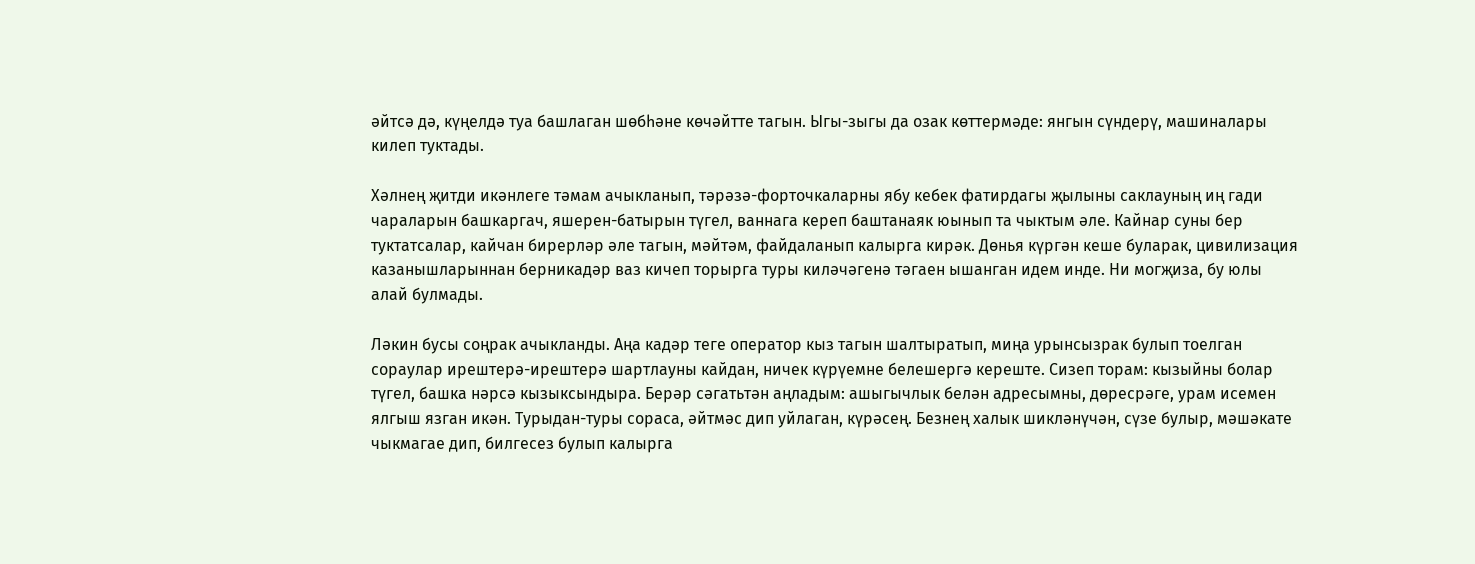әйтсә дә, күңелдә туа башлаган шөбһәне көчәйтте тагын. Ыгы-зыгы да озак көттермәде: янгын сүндерү, машиналары килеп туктады.

Хәлнең җитди икәнлеге тәмам ачыкланып, тәрәзә-форточкаларны ябу кебек фатирдагы җылыны саклауның иң гади чараларын башкаргач, яшерен-батырын түгел, ваннага кереп баштанаяк юынып та чыктым әле. Кайнар суны бер туктатсалар, кайчан бирерләр әле тагын, мәйтәм, файдаланып калырга кирәк. Дөнья күргән кеше буларак, цивилизация казанышларыннан берникадәр ваз кичеп торырга туры киләчәгенә тәгаен ышанган идем инде. Ни могҗиза, бу юлы алай булмады.

Ләкин бусы соңрак ачыкланды. Аңа кадәр теге оператор кыз тагын шалтыратып, миңа урынсызрак булып тоелган сораулар ирештерә-ирештерә шартлауны кайдан, ничек күрүемне белешергә кереште. Сизеп торам: кызыйны болар түгел, башка нәрсә кызыксындыра. Берәр сәгатьтән аңладым: ашыгычлык белән адресымны, дөресрәге, урам исемен ялгыш язган икән. Турыдан-туры сораса, әйтмәс дип уйлаган, күрәсең. Безнең халык шикләнүчән, сүзе булыр, мәшәкате чыкмагае дип, билгесез булып калырга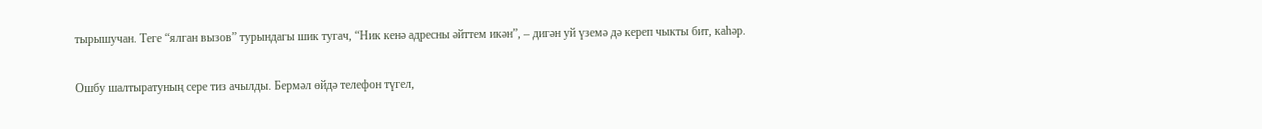тырышучан. Теге “ялган вызов” турындагы шик тугач, “Ник кенә адресны әйттем икән”, – дигән уй үземә дә кереп чыкты бит, каһәр.

Ошбу шалтыратуның сере тиз ачылды. Бермәл өйдә телефон түгел,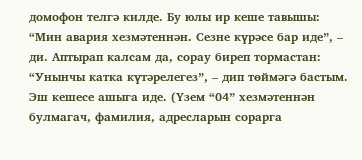домофон телгә килде. Бу юлы ир кеше тавышы: “Мин авария хезмәтеннән. Сезне күрәсе бар иде”, – ди. Аптырап калсам да, сорау биреп тормастан: “Унынчы катка күтәрелегез”, – дип төймәгә бастым. Эш кешесе ашыга иде. (Үзем “04” хезмәтеннән булмагач, фамилия, адресларын сорарга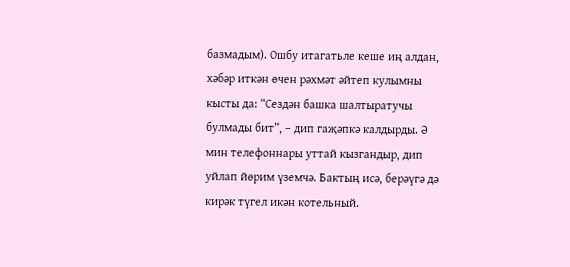базмадым). Ошбу итагатьле кеше иң алдан, хәбәр иткән өчен рәхмәт әйтеп кулымны кысты да: “Сездән башка шалтыратучы булмады бит”, – дип гаҗәпкә калдырды. Ә мин телефоннары уттай кызгандыр, дип уйлап йөрим үземчә. Бактың исә, берәүгә дә кирәк түгел икән котельный.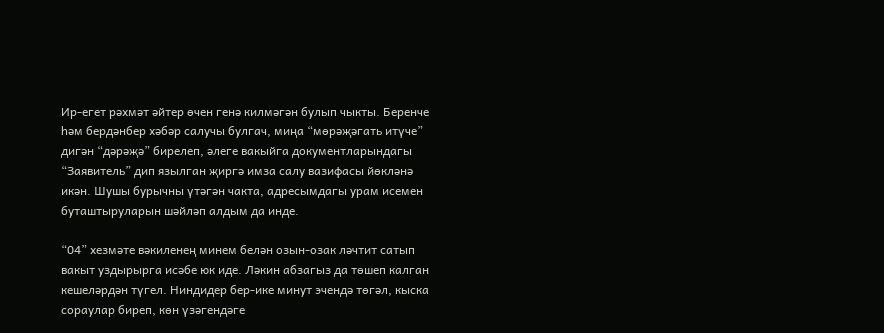Ир-егет рәхмәт әйтер өчен генә килмәгән булып чыкты. Беренче һәм бердәнбер хәбәр салучы булгач, миңа “мөрәҗәгать итүче” дигән “дәрәҗә” бирелеп, әлеге вакыйга документларындагы “Заявитель” дип язылган җиргә имза салу вазифасы йөкләнә икән. Шушы бурычны үтәгән чакта, адресымдагы урам исемен буташтыруларын шәйләп алдым да инде.

“04” хезмәте вәкиленең минем белән озын-озак ләчтит сатып вакыт уздырырга исәбе юк иде. Ләкин абзагыз да төшеп калган кешеләрдән түгел. Ниндидер бер-ике минут эчендә төгәл, кыска сораулар биреп, көн үзәгендәге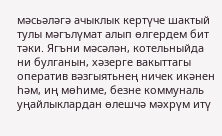мәсьәләгә ачыклык кертүче шактый тулы мәгълүмат алып өлгердем бит тәки. Ягъни мәсәлән, котельныйда ни булганын, хәзерге вакыттагы оператив вәзгыятьнең ничек икәнен һәм, иң мөһиме, безне коммуналь уңайлыклардан өлешчә мәхрүм итү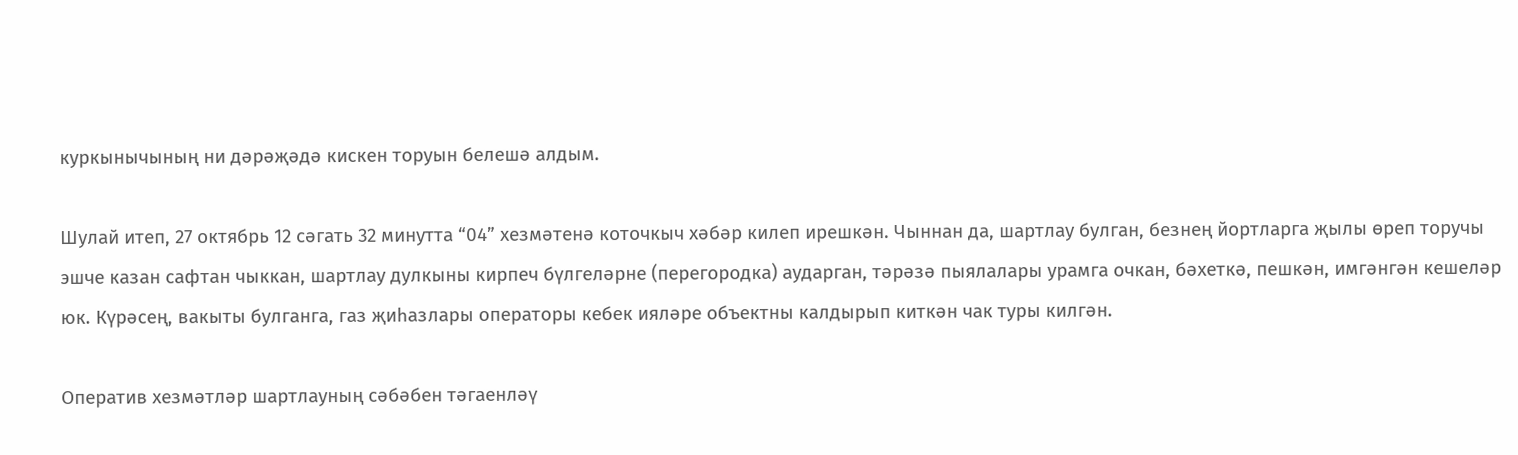куркынычының ни дәрәҗәдә кискен торуын белешә алдым.

Шулай итеп, 27 октябрь 12 сәгать 32 минутта “04” хезмәтенә коточкыч хәбәр килеп ирешкән. Чыннан да, шартлау булган, безнең йортларга җылы өреп торучы эшче казан сафтан чыккан, шартлау дулкыны кирпеч бүлгеләрне (перегородка) аударган, тәрәзә пыялалары урамга очкан, бәхеткә, пешкән, имгәнгән кешеләр юк. Күрәсең, вакыты булганга, газ җиһазлары операторы кебек ияләре объектны калдырып киткән чак туры килгән.

Оператив хезмәтләр шартлауның сәбәбен тәгаенләү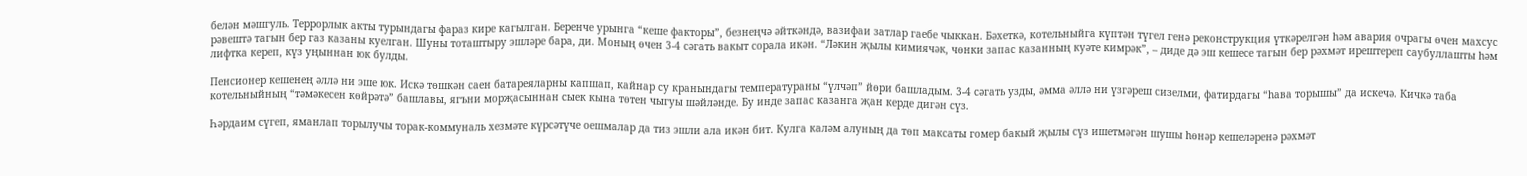белән мәшгуль. Террорлык акты турындагы фараз кире кагылган. Беренче урынга “кеше факторы”, безнеңчә әйткәндә, вазифаи затлар гаебе чыккан. Бәхеткә, котельныйга күптән түгел генә реконструкция үткәрелгән һәм авария очрагы өчен махсус рәвештә тагын бер газ казаны куелган. Шуны тоташтыру эшләре бара, ди. Моның өчен 3-4 сәгать вакыт сорала икән. “Ләкин җылы кимиячәк, чөнки запас казанның куәте кимрәк”, – диде дә эш кешесе тагын бер рәхмәт ирештереп саубуллашты һәм лифтка кереп, күз уңыннан юк булды.

Пенсионер кешенең әллә ни эше юк. Искә төшкән саен батареяларны капшап, кайнар су кранындагы температураны “үлчәп” йөри башладым. 3-4 сәгать узды, әмма әллә ни үзгәреш сизелми, фатирдагы “һава торышы” да искечә. Кичкә таба котельныйның “тәмәкесен көйрәтә” башлавы, ягъни морҗасыннан сыек кына төтен чыгуы шәйләнде. Бу инде запас казанга җан керде дигән сүз.

Һәрдаим сүгеп, яманлап торылучы торак-коммуналь хезмәте күрсәтүче оешмалар да тиз эшли ала икән бит. Кулга каләм алуның да төп максаты гомер бакый җылы сүз ишетмәгән шушы һөнәр кешеләренә рәхмәт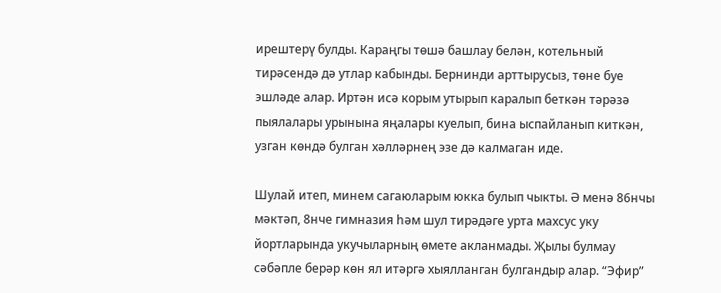ирештерү булды. Караңгы төшә башлау белән, котельный тирәсендә дә утлар кабынды. Бернинди арттырусыз, төне буе эшләде алар. Иртән исә корым утырып каралып беткән тәрәзә пыялалары урынына яңалары куелып, бина ыспайланып киткән, узган көндә булган хәлләрнең эзе дә калмаган иде.

Шулай итеп, минем сагаюларым юкка булып чыкты. Ә менә 86нчы мәктәп, 8нче гимназия һәм шул тирәдәге урта махсус уку йортларында укучыларның өмете акланмады. Җылы булмау сәбәпле берәр көн ял итәргә хыялланган булгандыр алар. “Эфир”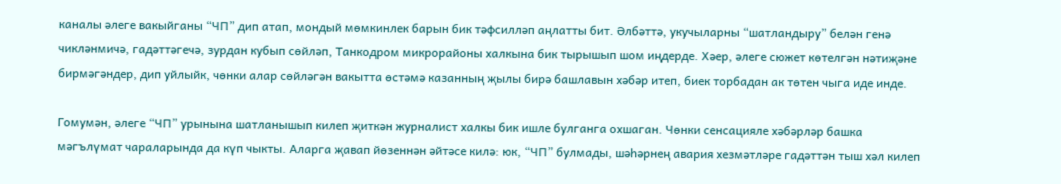каналы әлеге вакыйганы “ЧП” дип атап, мондый мөмкинлек барын бик тәфсилләп аңлатты бит. Әлбәттә, укучыларны “шатландыру” белән генә чикләнмичә, гадәттәгечә, зурдан кубып сөйләп, Танкодром микрорайоны халкына бик тырышып шом иңдерде. Хәер, әлеге сюжет көтелгән нәтиҗәне бирмәгәндер, дип уйлыйк, чөнки алар сөйләгән вакытта өстәмә казанның җылы бирә башлавын хәбәр итеп, биек торбадан ак төтен чыга иде инде.

Гомумән, әлеге “ЧП” урынына шатланышып килеп җиткән журналист халкы бик ишле булганга охшаган. Чөнки сенсацияле хәбәрләр башка мәгълүмат чараларында да күп чыкты. Аларга җавап йөзеннән әйтәсе килә: юк, “ЧП” булмады, шәһәрнең авария хезмәтләре гадәттән тыш хәл килеп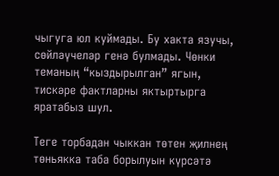чыгуга юл куймады. Бу хакта язучы, сөйләүчеләр генә булмады. Чөнки теманың “кыздырылган” ягын, тискәре фактларны яктыртырга яратабыз шул.

Теге торбадан чыккан төтен җилнең төньякка таба борылуын күрсәтә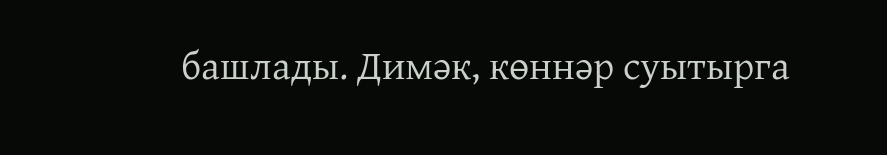башлады. Димәк, көннәр суытырга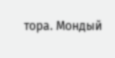тора. Мондый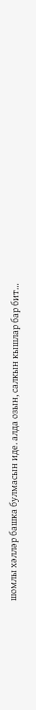шомлы хәлләр башка булмасын иде. алда озын, салкын кышлар бар бит…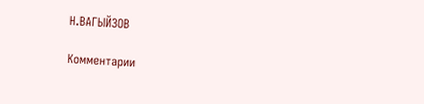Н.ВАГЫЙЗОВ

Комментарии